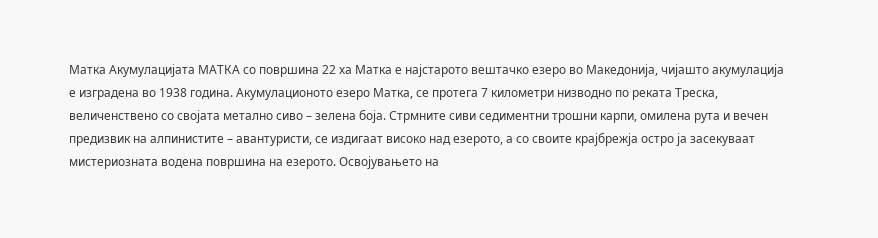Матка Акумулацијата МАТКА со површина 22 ха Матка е најстарото вештачко езеро во Македонија, чијашто акумулација е изградена во 1938 година. Акумулационото езеро Матка, се протега 7 километри низводно по реката Треска, величенствено со својата метално сиво – зелена боја. Стрмните сиви седиментни трошни карпи, омилена рута и вечен предизвик на алпинистите – авантуристи, се издигаат високо над езерото, а со своите крајбрежја остро ја засекуваат мистериозната водена површина на езерото. Освојувањето на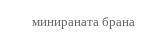минираната брана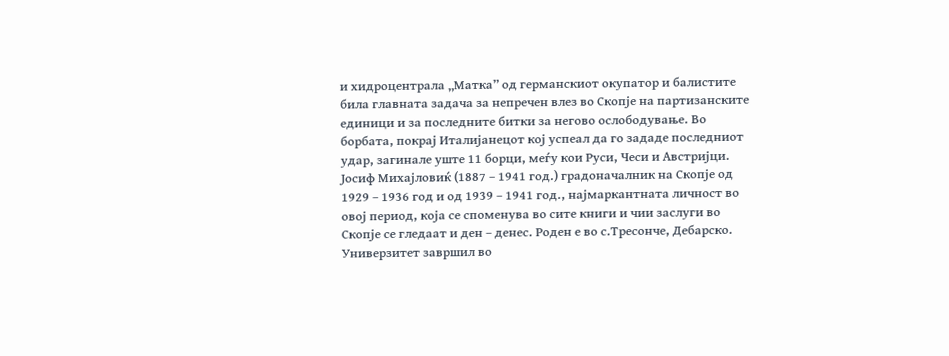и хидроцентрала „Матка” од германскиот окупатор и балистите била главната задача за непречен влез во Скопје на партизанските единици и за последните битки за негово ослободување. Во борбата, покрај Италијанецот кој успеал да го зададе последниот удар, загинале уште 11 борци, меѓу кои Руси, Чеси и Австријци.
Јосиф Михајловиќ (1887 – 1941 год.) градоначалник на Скопје од 1929 – 1936 год и од 1939 – 1941 год., најмаркантната личност во овој период, која се споменува во сите книги и чии заслуги во Скопје се гледаат и ден – денес. Роден е во с.Тресонче, Дебарско. Универзитет завршил во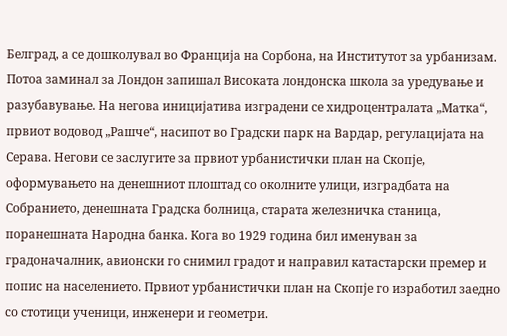Белград, а се дошколувал во Франција на Сорбона, на Институтот за урбанизам. Потоа заминал за Лондон запишал Високата лондонска школа за уредување и разубавување. На негова иницијатива изградени се хидроцентралата „Матка“, првиот водовод „Рашче“, насипот во Градски парк на Вардар, регулацијата на Серава. Негови се заслугите за првиот урбанистички план на Скопје, оформувањето на денешниот плоштад со околните улици, изградбата на Собранието, денешната Градска болница, старата железничка станица, поранешната Народна банка. Кога во 1929 година бил именуван за градоначалник, авионски го снимил градот и направил катастарски премер и попис на населението. Првиот урбанистички план на Скопје го изработил заедно со стотици ученици, инженери и геометри.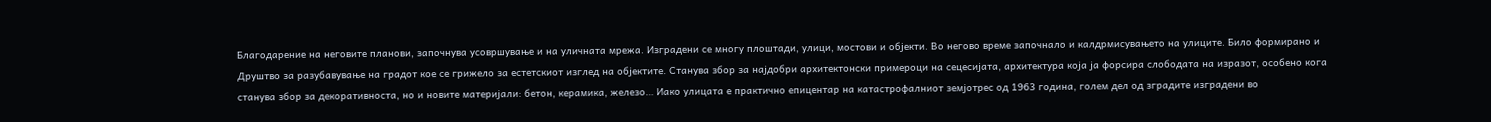Благодарение на неговите планови, започнува усовршување и на уличната мрежа. Изградени се многу плоштади, улици, мостови и објекти. Во негово време започнало и калдрмисувањето на улиците. Било формирано и Друштво за разубавување на градот кое се грижело за естетскиот изглед на објектите. Станува збор за најдобри архитектонски примероци на сецесијата, архитектура која ја форсира слободата на изразот, особено кога станува збор за декоративноста, но и новите материјали: бетон, керамика, железо… Иако улицата е практично епицентар на катастрофалниот земјотрес од 1963 година, голем дел од зградите изградени во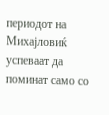периодот на Михајловиќ успеваат да поминат само со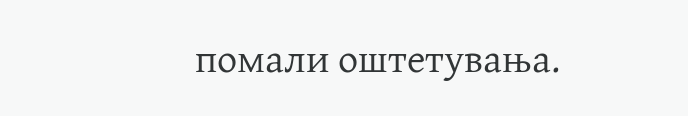помали оштетувања.